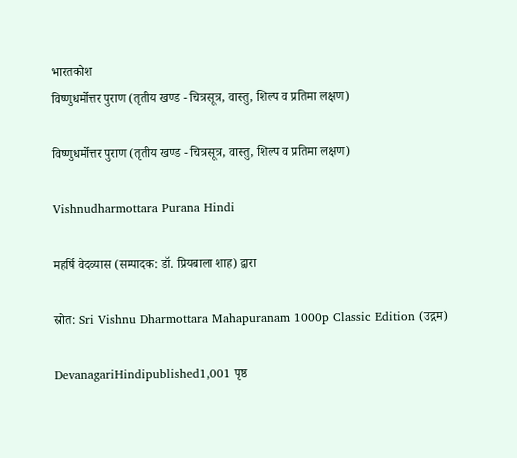भारतकोश
विष्णुधर्मोत्तर पुराण (तृतीय खण्ड - चित्रसूत्र, वास्तु, शिल्प व प्रतिमा लक्षण)

विष्णुधर्मोत्तर पुराण (तृतीय खण्ड - चित्रसूत्र, वास्तु, शिल्प व प्रतिमा लक्षण)

Vishnudharmottara Purana Hindi

महर्षि वेदव्यास (सम्पादक: डॉ. प्रियबाला शाह) द्वारा

स्रोत: Sri Vishnu Dharmottara Mahapuranam 1000p Classic Edition (उद्गम)

DevanagariHindipublished1,001 पृष्ठ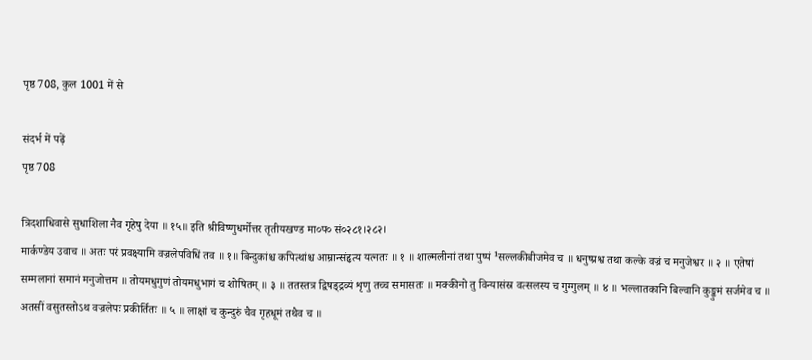पृष्ठ 708, कुल 1001 में से

संदर्भ में पढ़ें
पृष्ठ 708

त्रिदशाधिवासे सुधाशिला नैव गृहेषु देया ॥ १५॥ इति श्रीविष्णुधर्मोत्तर तृतीयखण्ड मा०प० सं०२८१।२८२।
मार्कण्डेय उवाच ॥ अतः परं प्रवक्ष्यामि वज्रलेपविधिं तव ॥ १॥ बिन्दुकांश्च कपित्थांश्च आम्रान्संहृत्य यत्नतः ॥ १ ॥ शाल्मलीनां तथा पुष्पं ¹सल्लकीबीजमेव च ॥ धनुष्प्रश्व तथा कल्के वज्रं च मनुजेश्वर ॥ २ ॥ एतेषां सम्मलानां समानं मनुजोत्तम ॥ तोयमधुगुणं तोयमधुभागं च शोषितम् ॥ ३ ॥ ततस्तत्र द्विषड्द्रव्यं शृणु तच्च समासतः ॥ मक्कीनो तु विन्यासंस्र वत्सलस्य च गुग्गुलम् ॥ ४ ॥ भल्लातकानि बिल्वानि कुङ्कुमं सर्जमेव च ॥ अतसीं वसुतस्तोऽथ वज्रलेपः प्रकीर्तितः ॥ ५ ॥ लाक्षां च कुन्दुरुं चैव गृहधूमं तथैव च ॥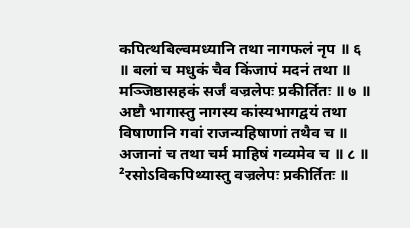कपित्थबिल्वमध्यानि तथा नागफलं नृप ॥ ६ ॥ बलां च मधुकं चैव किंजापं मदनं तथा ॥ मञ्जिष्ठासहकं सर्जं वज्रलेपः प्रकीर्तितः ॥ ७ ॥ अष्टौ भागास्तु नागस्य कांस्यभागद्वयं तथा विषाणानि गवां राजन्यहिषाणां तथैव च ॥ अजानां च तथा चर्म माहिषं गव्यमेव च ॥ ८ ॥ ²रसोऽविकपिथ्यास्तु वज्रलेपः प्रकीर्तितः ॥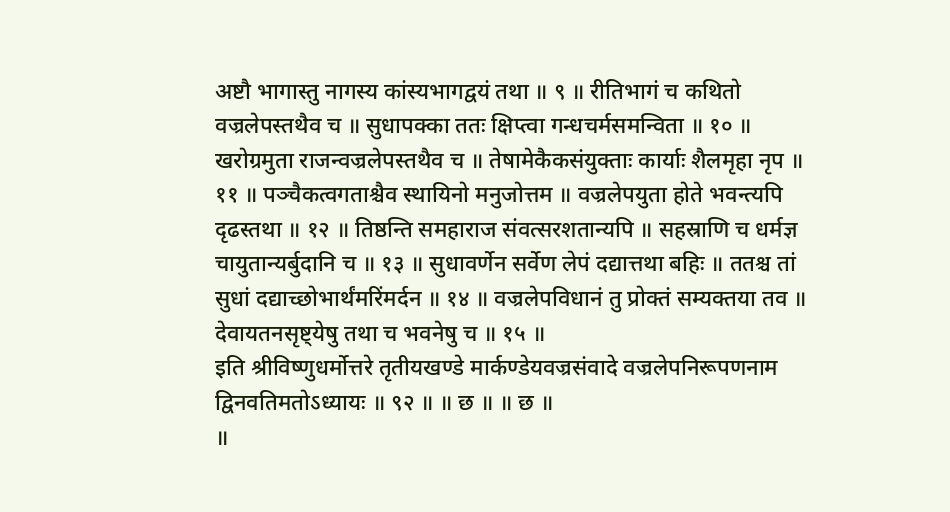अष्टौ भागास्तु नागस्य कांस्यभागद्वयं तथा ॥ ९ ॥ रीतिभागं च कथितो वज्रलेपस्तथैव च ॥ सुधापक्का ततः क्षिप्त्वा गन्धचर्मसमन्विता ॥ १० ॥ खरोग्रमुता राजन्वज्रलेपस्तथैव च ॥ तेषामेकैकसंयुक्ताः कार्याः शैलमृहा नृप ॥ ११ ॥ पञ्चैकत्वगताश्चैव स्थायिनो मनुजोत्तम ॥ वज्रलेपयुता होते भवन्त्यपि दृढस्तथा ॥ १२ ॥ तिष्ठन्ति समहाराज संवत्सरशतान्यपि ॥ सहस्राणि च धर्मज्ञ चायुतान्यर्बुदानि च ॥ १३ ॥ सुधावर्णेन सर्वेण लेपं दद्यात्तथा बहिः ॥ ततश्च तां सुधां दद्याच्छोभार्थंमरिंमर्दन ॥ १४ ॥ वज्रलेपविधानं तु प्रोक्तं सम्यक्तया तव ॥ देवायतनसृष्ट्येषु तथा च भवनेषु च ॥ १५ ॥
इति श्रीविष्णुधर्मोत्तरे तृतीयखण्डे मार्कण्डेयवज्रसंवादे वज्रलेपनिरूपणनाम द्विनवतिमतोऽध्यायः ॥ ९२ ॥ ॥ छ ॥ ॥ छ ॥
॥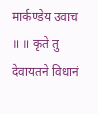मार्कण्डेय उवाच ॥ ॥ कृते तु देवायतने विधानं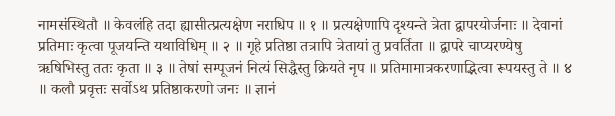नामसंस्थितौ ॥ केवलंहि तदा ह्यासीत्प्रत्यक्षेण नराधिप ॥ १ ॥ प्रत्यक्षेणापि दृश्यन्ते त्रेता द्वापरयोर्जनाः ॥ देवानां प्रतिमाः कृत्वा पूजयन्ति यथाविधिम् ॥ २ ॥ गृहे प्रतिष्ठा तत्रापि त्रेतायां तु प्रवर्तिता ॥ द्वापरे चाप्यरण्येषु ऋषिभिस्तु ततः कृता ॥ ३ ॥ तेषां सम्पूजनं नित्यं सिद्धैस्तु क्रियते नृप ॥ प्रतिमामात्रकरणाद्भित्वा रूपयस्तु ते ॥ ४ ॥ कलौ प्रवृत्तः सर्वोऽथ प्रतिष्ठाकरणो जनः ॥ ज्ञानं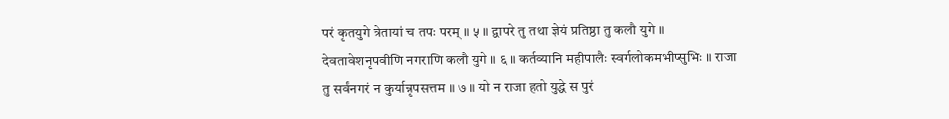परं कृतयुगे त्रेतायां च तपः परम् ॥ ५ ॥ द्वापरे तु तथा ज्ञेयं प्रतिष्ठा तु कलौ युगे ॥ देवतावेशनृपवीणि नगराणि कलौ युगे ॥ ६ ॥ कर्तव्यानि महीपालैः स्वर्गलोकमभीप्सुभिः ॥ राजा तु सर्वंनगरं न कुर्यान्नृपसत्तम ॥ ७ ॥ यो न राजा हतो युद्धे स पुरं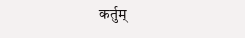कर्तुम्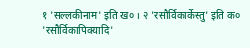१ 'सल्लकीनाम' इति ख० । २ 'रसौर्विकार्केस्तु' इति क० 'रसौर्विकापिक्यादि'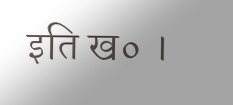इति ख० ।